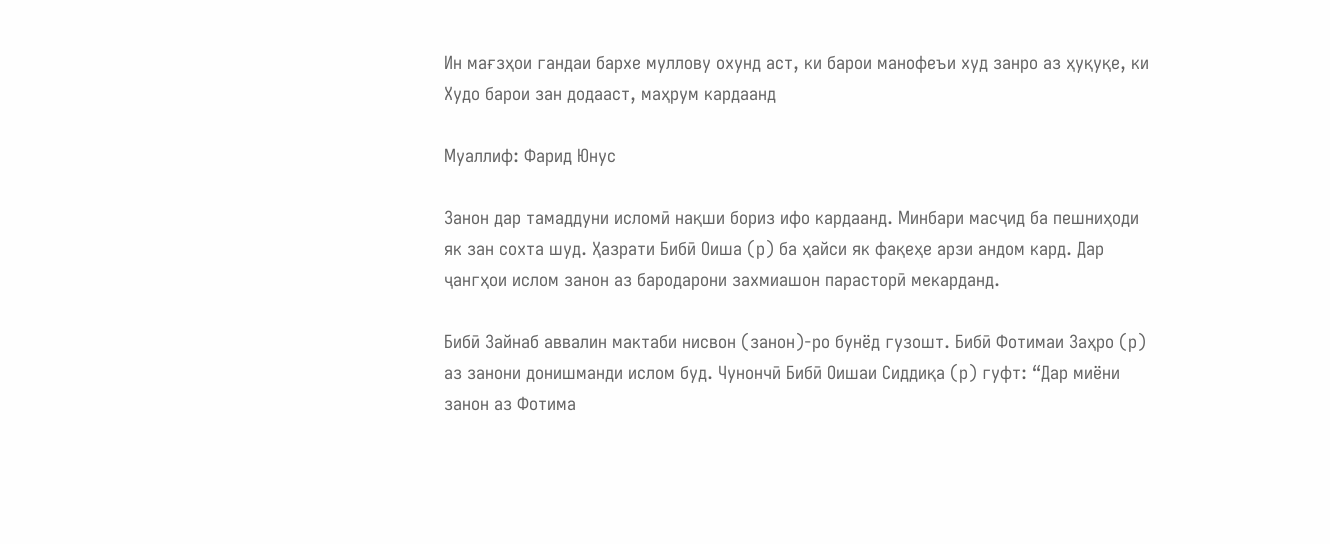Ин мағзҳои гандаи бархе муллову охунд аст, ки барои манофеъи худ занро аз ҳуқуқе, ки Худо барои зан додааст, маҳрум кардаанд

Муаллиф: Фарид Юнус

Занон дар тамаддуни исломӣ нақши бориз ифо кардаанд. Минбари масҷид ба пешниҳоди як зан сохта шуд. Ҳазрати Бибӣ Оиша (р) ба ҳайси як фақеҳе арзи андом кард. Дар ҷангҳои ислом занон аз бародарони захмиашон парасторӣ мекарданд.

Бибӣ Зайнаб аввалин мактаби нисвон (занон)-ро бунёд гузошт. Бибӣ Фотимаи Заҳро (р) аз занони донишманди ислом буд. Чунончӣ Бибӣ Оишаи Сиддиқа (р) гуфт: “Дар миёни занон аз Фотима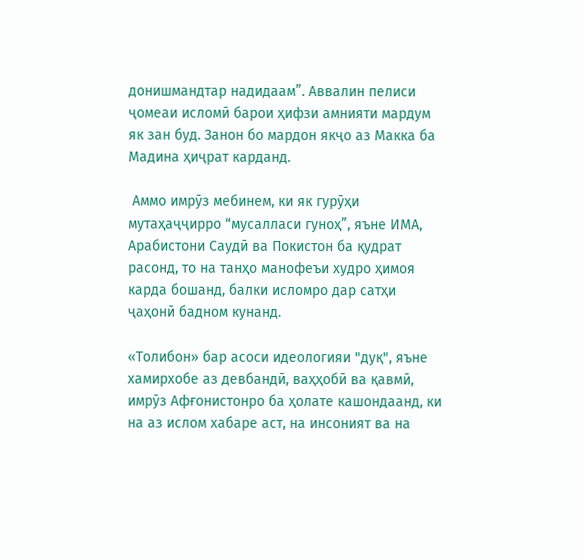донишмандтар надидаам”. Аввалин пeлиси ҷомеаи исломӣ барои ҳифзи амнияти мардум як зан буд. Занон бо мардон якҷо аз Макка ба Мадина ҳиҷрат карданд.

 Аммо имрӯз мебинем, ки як гурӯҳи мутаҳаҷҷирро “мусалласи гуноҳ”, яъне ИМА, Арабистони Саудӣ ва Покистон ба қудрат расонд, то на танҳо манофеъи худро ҳимоя карда бошанд, балки исломро дар сатҳи ҷаҳонӣ бадном кунанд.

«Толибон» бар асоси идеологияи "дуқ", яъне хамирхобе аз девбандӣ, ваҳҳобӣ ва қавмӣ, имрӯз Афғонистонро ба ҳолате кашондаанд, ки на аз ислом хабаре аст, на инсоният ва на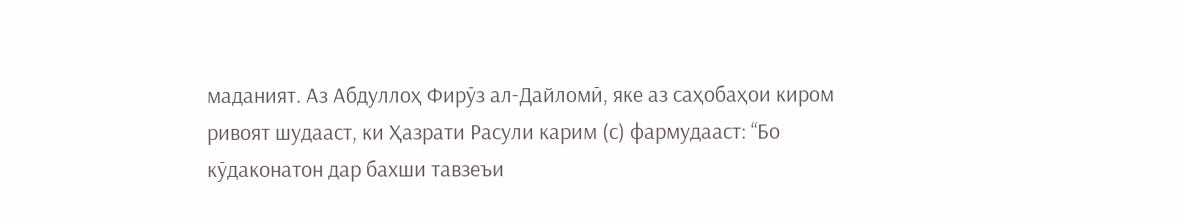маданият. Аз Абдуллоҳ Фирӯз ал-Дайломӣ, яке аз саҳобаҳои киром ривоят шудааст, ки Ҳазрати Расули карим (с) фармудааст: “Бо кӯдаконатон дар бахши тавзеъи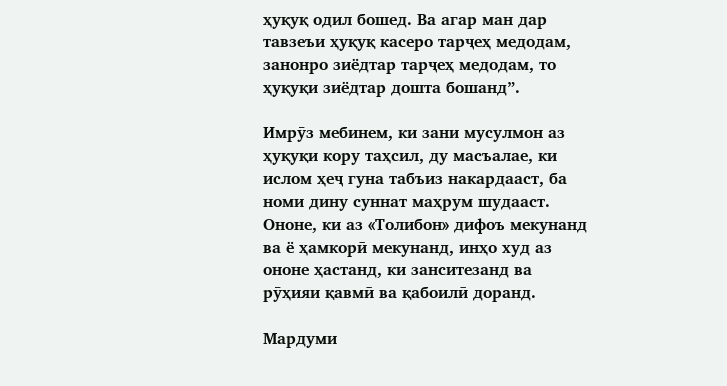ҳуқуқ одил бошед. Ва агар ман дар тавзеъи ҳуқуқ касеро тарҷеҳ медодам, занонро зиёдтар тарҷеҳ медодам, то ҳуқуқи зиёдтар дошта бошанд”.

Имрӯз мебинем, ки зани мусулмон аз ҳуқуқи кору таҳсил, ду масъалае, ки ислом ҳеҷ гуна табъиз накардааст, ба номи дину суннат маҳрум шудааст. Ононе, ки аз «Толибон» дифоъ мекунанд ва ё ҳамкорӣ мекунанд, инҳо худ аз ононе ҳастанд, ки занситезанд ва рӯҳияи қавмӣ ва қабоилӣ доранд.

Мардуми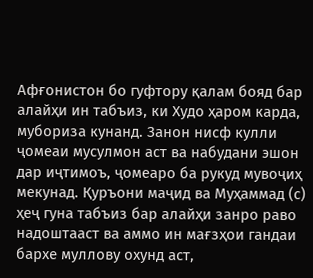Афғонистон бо гуфтору қалам бояд бар алайҳи ин табъиз, ки Худо ҳаром карда, мубориза кунанд. Занон нисф кулли ҷомеаи мусулмон аст ва набудани эшон дар иҷтимоъ, ҷомеаро ба рукуд мувоҷиҳ мекунад. Қуръони маҷид ва Муҳаммад (с) ҳеҷ гуна табъиз бар алайҳи занро раво надоштааст ва аммо ин мағзҳои гандаи бархе муллову охунд аст,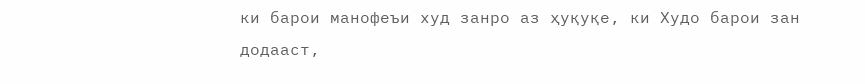ки барои манофеъи худ занро аз ҳуқуқе, ки Худо барои зан додааст,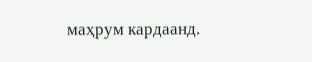маҳрум кардаанд.